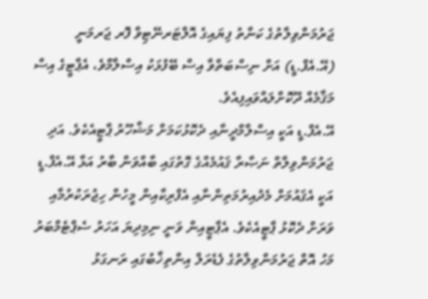ޖަރުމަންވިލާތުގެ ކަނާތު ފިޔައިގެ އޮލްޓަރނޭޓިވް ފޮރ ޖަރމަނީ (އޭ.އެފް.ޑީ) އަށް ނިސްބަތްވާ އިސް ބޭފުޅަކު އިސްލާމްވެ، އެޕާޓީގެ އިސް މަޤާމެއް ދޫކޮށްލައްވައިފިއެވެ.
އޭ.އެފް.ޑީ އަކީ އިސްލާމްދީނާއި ދެކޮޅުކަމަށް މަޝްހޫރު ޕާޓީއެކެވެ. އަދި ޖަރުމަންވިލާތް ނަޞާރާ ޤައުމެއްގެ ގޮތުގައި ބާއްވަން ބާރު އަޅާ އޭ.އެފް.ޑީ އަކީ އެޤައުމަށް މެދުއިރުމަތިންނާއި އެފްރިކާއިން މީހުން ހިޖުރަކުރުމާއި ވަރަށް ދެކޮޅު ޕާޓީއެކެވެ. އެޕާޓީއިން ވަނީ ނިމިދިޔަ އަހަރު ސެޕްޓެމްބަރު މަހު އޮތް ޖަރުމަންވިލާތުގެ ފެޑެރަލް އިންތިޚާބުގައި ރަނގަޅު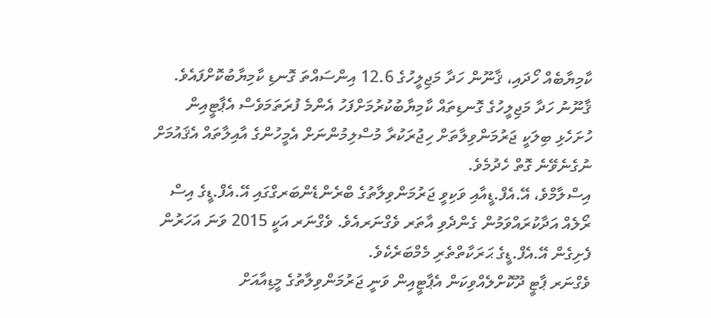ކާމިޔާބެއް ހޯދައި، ޤާނޫން ހަދާ މަޖިލީހުގެ 12.6 އިންސައްތަ ގޮނޑި ކާމިޔާބުކޮށްފައެވެ. ޤާނޫނު ހަދާ މަޖިލީހުގެ ގޮނޑިތައް ކާމިޔާބުކުރުމަށްފަހު އެންމެ ފުރަތަމަވެސް އެޕާޓީއިން ހުށަހެޅި ބިލަކީ ޖަރުމަންވިލާތަށް ހިޖުރަކުރާ މުސްލިމުންނަށް އެމީހުންގެ އާއިލާތައް އެޤައުމަށް ނުގެނެވޭނެ ގޮތް ހެދުމެވެ.
އިސްލާމްވެ، އޭ.އެފް.ޑީއާއި ވަކިވީ ޖަރުމަންވިލާތުގެ ބްރެންޑެންބަރގްގައި އޭ.އެފް.ޑީގެ އިސް ރޯލެއް އަދާކުރައްވަމުން ގެންދެވި އާތަރ ވެގްނަރއެވެ. ވެގްނަރ އަކީ 2015 ވަނަ އަހަރުން ފެށިގެން އޭ.އެފް.ޑީގެ ޙަރަކާތްތެރި މެމްބަރެކެވެ.
ވެގްނަރ ޕާޓީ ދޫކޮށްލެއްވިކަން އެޕާޓީއިން ވަނީ ޖަރުމަންވިލާތުގެ މީޑިއާއަށް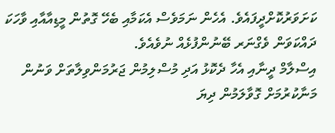ކަށަވަރުކޮށްދީފައެވެ. އެހެން ނަމަވެސް އެކަމާއި ބެހޭ ގޮތުން މީޑިއާއާއި ވާހަކަ ދައްކަވަން ވެގްނަރ ބޭނުންފުޅެއް ނުވެއެވެ.
އިސްލާމް ދީނާއި އެހާ ދެކޮޅު އަދި މުސްލިމުން ޖަރުމަންވިލާތަށް ވަނުން މަނާކުރުމަށް ގޮވާލަމުން ދިޔަ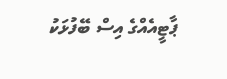ޕާޓީއެއްގެ އިސް ބޭފުޅަކު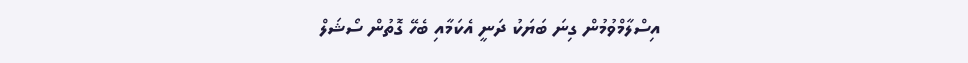އިސްލާމްވުމުން ގިނަ ބަޔަކު ދަނީ އެކަމާއި ބެހޭ ގޮތުން ސޯޝަލް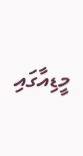މީޑިއާގައި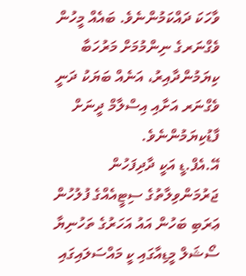ވާހަކަ ދައްކަމުންނެވެ. ބައެއް މީހުން ވެގްނަރގެ ނިންމުމަށް މަރުހަބާ ކިޔަމުންދާއިރު، އަނެއް ބަޔަކު ދަނީ ވެގްނަރ އަށާއި އިސްލާމް ދީނަށް ފާޑުކިޔަމުންނެވެ.
އޭ.އެފް.ޑީ އަކީ ދާދިފަހުން ޖަރުމަންވިލާތުގެ ސިޓީއެއްގެ ފުލުހުން ޢަރަބި ބަހުން އައު އަހަރުގެ ތަހުނިޔާ ސޯޝަލް މީޑިއާގައި ކީ މައްސަލައިގައި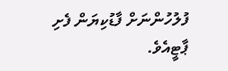ފުލުހުންނަށް ފާޑުކިޔަން ފެށި ޕާޓީއެވެ.